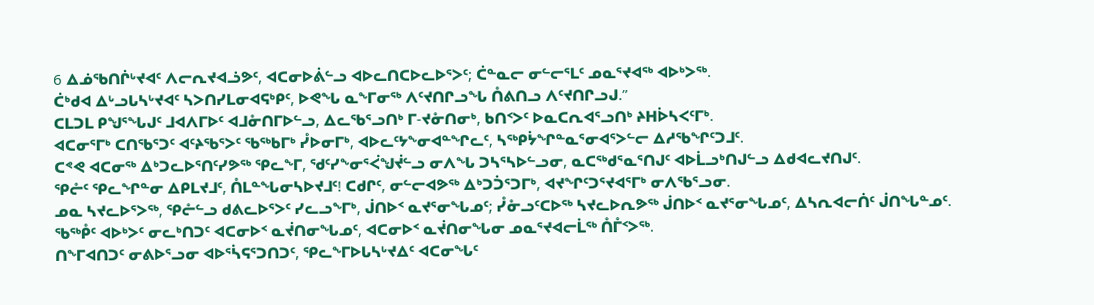6 ᐃᓅᖃᑎᒌᒡᔪᐊᑦ ᐱᓕᕆᔪᐊᓘᕗᑦ, ᐊᑕᓂᐅᕖᓪᓗ ᐊᐅᓚᑎᑕᐅᓚᐅᕐᐳᑦ; ᑖᓐᓇᓕ ᓂᓪᓕᕐᒪᑦ ᓄᓇᕐᔪᐊᖅ ᐊᐅᒃᐳᖅ.
ᑖᒃᑯᐊ ᐃᒡᓗᒐᓴᒡᔪᐊᑦ ᓴᐳᑎᓯᒪᓂᐊᕋᒃᑭᑦ, ᐅᕙᖓ ᓇᖕᒥᓂᖅ ᐱᑦᔪᑎᒋᓗᖓ ᑍᕕᑎᓗ ᐱᑦᔪᑎᒋᓗᒍ.”
ᑕᒪᑐᒪ ᑭᖑᕐᖓᒍᑦ ᒧᐊᐱᒥᐅᑦ ᐊᒧᓁᑎᒥᐅᓪᓗ, ᐃᓚᖃᕐᓗᑎᒃ ᒥ-ᔪᓁᑎᓂᒃ, ᑲᑎᑉᐳᑦ ᐅᓇᑕᕆᐊᕐᓗᑎᒃ ᔨᕼᐆᓴᐸᑦᒥᒃ.
ᐊᑕᓂᕐᒥᒃ ᑕᑎᖃᕐᑐᑦ ᐊᑦᔨᖃᕐᐳᑦ ᖃᖅᑲᒥᒃ ᓮᐅᓂᒥᒃ, ᐊᐅᓚᑦᔭᖕᓂᐊᓐᖏᓚᑦ, ᓴᖅᑭᔮᖏᓐᓇᕐᓂᐊᕐᐳᓪᓕ ᐃᓱᖃᖏᑦᑐᒧᑦ.
ᑕᕝᕙ ᐊᑕᓂᖅ ᐃᒃᑐᓚᐅᕐᑎᑦᓯᕗᖅ ᕿᓚᖕᒥ, ᖁᑦᓯᖕᓂᕐᐹᖑᔫᓪᓗ ᓂᐱᖓ ᑐᓴᕐᓴᐅᓪᓗᓂ, ᓇᑕᖅᑯᕐᓇᕐᑎᒍᑦ ᐊᐅᒫᓗᒃᑎᒍᓪᓗ ᐃᑯᐊᓚᔪᑎᒍᑦ.
ᕿᓔᑦ ᕿᓚᖏᓐᓂ ᐃᑭᒪᔪᒧᑦ, ᑍᒪᓐᖓᓂᓴᐅᔪᒧᑦ! ᑕᑯᒋᑦ, ᓂᓪᓕᐊᕗᖅ ᐃᒃᑐᑑᕐᑐᒥᒃ, ᐊᔪᖏᑦᑐᕐᔪᐊᕐᒥᒃ ᓂᐱᖃᕐᓗᓂ.
ᓄᓇ ᓴᔪᓚᐅᕐᐳᖅ, ᕿᓔᓪᓗ ᑯᕕᓚᐅᕐᐳᑦ ᓯᓚᓗᖕᒥᒃ, ᒎᑎᐅᑉ ᓇᔪᕐᓂᖓᓄᑦ; ᓮᓁᓗᑦᑕᐅᖅ ᓴᔪᓚᐅᕆᕗᖅ ᒎᑎᐅᑉ ᓇᔪᕐᓂᖓᓄᑦ, ᐃᓴᕆᐊᓕᑏᑦ ᒎᑎᖓᓐᓄᑦ.
ᖃᖅᑬᑦ ᐊᐅᒃᐳᑦ ᓂᓚᒃᑎᑐᑦ ᐊᑕᓂᐅᑉ ᓇᔫᑎᓂᖓᓄᑦ, ᐊᑕᓂᐅᑉ ᓇᔫᑎᓂᖓᓂ ᓄᓇᕐᔪᐊᓕᒫᖅ ᑍᒤᑉᐳᖅ.
ᑎᖕᒥᐊᑎᑐᑦ ᓂᕕᐅᕐᓗᓂ ᐊᐅᕐᓵᕋᕐᑐᑎᑐᑦ, ᕿᓚᖕᒥᐅᒐᓴᒡᔪᐃᑦ ᐊᑕᓂᖓᑦ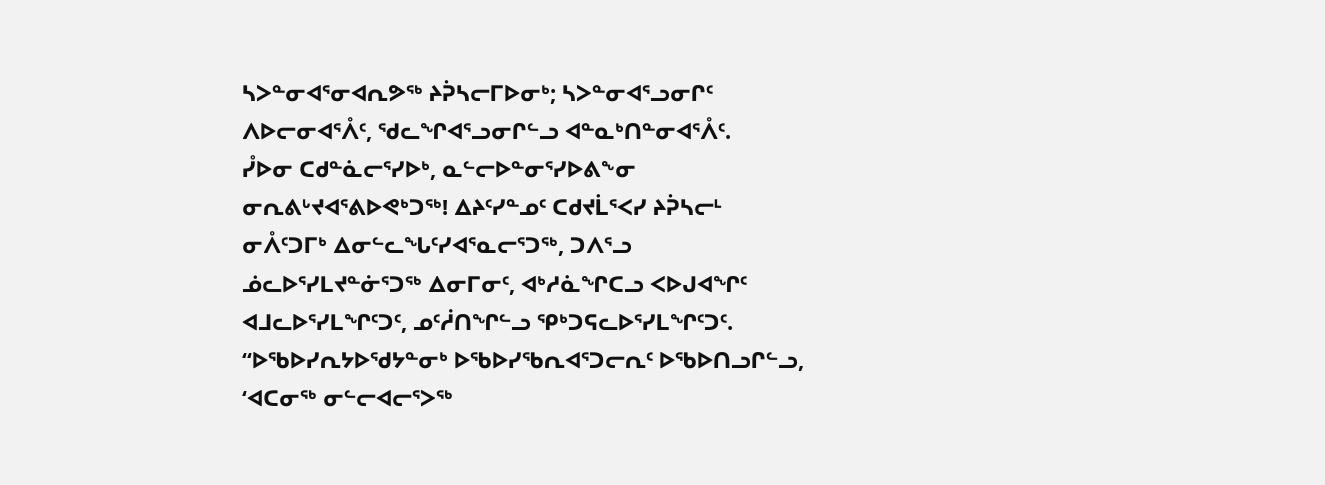ᓴᐳᓐᓂᐊᕐᓂᐊᕆᕗᖅ ᔨᕉᓴᓕᒥᐅᓂᒃ; ᓴᐳᓐᓂᐊᕐᓗᓂᒋᑦ ᐱᐅᓕᓂᐊᕐᐰᑦ, ᖁᓚᖏᐊᕐᓗᓂᒋᓪᓗ ᐊᓐᓇᒃᑎᓐᓂᐊᕐᐰᑦ.
ᓮᐅᓂ ᑕᑯᓐᓈᓕᕐᓯᐅᒃ, ᓇᓪᓕᐅᓐᓂᕐᓯᐅᕕᖕᓂ ᓂᕆᕕᒡᔪᐊᕐᕕᐅᕙᒃᑐᖅ! ᐃᔨᑦᓯᓐᓄᑦ ᑕᑯᔪᒫᕐᐸᓯ ᔨᕉᓴᓕᒻ ᓂᐰᑦᑐᒥᒃ ᐃᓂᓪᓚᖓᑦᓯᐊᕐᓇᓕᕐᑐᖅ, ᑐᐱᕐᓗ ᓅᓚᐅᕐᓯᒪᔪᓐᓃᕐᑐᖅ ᐃᓂᒥᓂᑦ, ᐊᒃᓱᓈᖏᑕᓗ ᐸᐅᒍᐊᖏᑦ ᐊᒧᓚᐅᕐᓯᒪᖏᑦᑐᑦ, ᓄᑦᓲᑎᖏᓪᓗ ᕿᒃᑐᕋᓚᐅᕐᓯᒪᖏᑦᑐᑦ.
“ᐅᖃᐅᓯᕆᔭᐅᖁᔭᓐᓂᒃ ᐅᖃᐅᓯᖃᕆᐊᕐᑐᓕᕆᑦ ᐅᖃᐅᑎᓗᒋᓪᓗ, ‘ᐊᑕᓂᖅ ᓂᓪᓕᐊᓕᕐᐳᖅ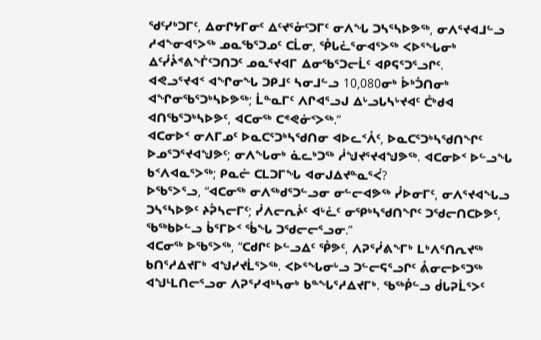ᖁᑦᓯᒃᑐᒥᑦ, ᐃᓂᒋᔭᒥᓂᑦ ᐃᑦᔪᕐᓁᑦᑐᒥᑦ ᓂᐱᖓ ᑐᓴᕐᓴᐅᕗᖅ, ᓂᐱᕐᔪᐊᒧᓪᓗ ᓱᐊᖕᓂᐊᕐᐳᖅ ᓄᓇᖃᕐᑐᓄᑦ ᑕᒫᓂ, ᕾᒐᓛᕐᓂᐊᕐᐳᖅ ᐸᐅᕐᖓᓂᒃ ᐃᑦᓰᔧᕝᕕᖕᒦᑦᑐᑎᑐᑦ ᓄᓇᕐᔪᐊᒥ ᐃᓂᖃᕐᑐᓕᒫᑦ ᐊᑭᕋᕐᑐᕐᓗᒋᑦ.
ᐊᕙᓗᕐᔪᐊᑉ ᐊᖏᓂᖓ ᑐᑭᒧᑦ ᓴᓂᒧᓪᓗ 10,080ᓂᒃ ᐆᒃᑑᑎᓂᒃ ᐊᖏᓂᖃᕐᑐᒃᓴᐅᕗᖅ; ᒫᓐᓇᒥᑦ ᐱᒋᐊᕐᓗᒍ ᐃᒡᓗᒐᓴᒡᔪᐊᑦ ᑖᒃᑯᐊ ᐊᑎᖃᕐᑐᒃᓴᐅᕗᑦ, ᐊᑕᓂᖅ ᑕᕝᕙᓃᑉᐳᖅ.”
ᐊᑕᓂᐅᑉ ᓂᐱᒥᓄᑦ ᐅᓇᑕᕐᑐᒃᓴᖁᑎᓂ ᐊᐅᓚᑉᐰᑦ, ᐅᓇᑕᕐᑐᒃᓴᖁᑎᖏᑦ ᐅᓄᕐᑐᕐᔪᐊᖑᕗᑦ; ᓂᐱᖓᓂᒃ ᓈᓚᒃᑐᖅ ᓲᖑᔪᕐᔪᐊᖑᕗᖅ. ᐊᑕᓂᐅᑉ ᐅᓪᓗᖓ ᑲᑉᐱᐊᓇᕐᐳᖅ; ᑭᓇᓖ ᑕᒪᑐᒥᖓ ᐊᓂᒍᐃᔪᓐᓇᕐᐹ?
ᐅᖃᕐᐳᕐᓗ, “ᐊᑕᓂᖅ ᓂᐱᖅᑯᕐᑐᓪᓗᓂ ᓂᓪᓕᐊᕗᖅ ᓮᐅᓂᒥᑦ, ᓂᐱᕐᔪᐊᖓᓗ ᑐᓴᕐᓴᐅᕗᑦ ᔨᕉᓴᓕᒥᑦ; ᓰᐱᓕᕆᔩᑦ ᐊᒡᓛᑦ ᓂᕿᒃᓴᖁᑎᖏᑦ ᑐᖁᓕᑎᑕᐅᕗᑦ, ᖃᖅᑲᐅᓪᓗ ᑳᕐᒥᐅᑉ ᖄᖓ ᑐᖁᓕᓕᕐᓗᓂ.”
ᐊᑕᓂᖅ ᐅᖃᕐᐳᖅ, “ᑕᑯᒋᑦ ᐅᓪᓗᐃᑦ ᕾᕗᑦ, ᐱᕈᕐᓰᕕᖕᒥᒃ ᒪᒃᐱᕐᑎᕆᔪᖅ ᑲᑎᕐᓱᐃᔪᒥᒃ ᐊᖑᓯᔪᒫᕐᐳᖅ. ᐸᐅᕐᖓᓂᒡᓗ ᑐᓪᓕᕋᕐᓗᒋᑦ ᕔᓂᓕᐅᕐᑐᖅ ᐊᖑᒻᒪᑎᓕᕐᓗᓂ ᐱᕈᕐᓯᐊᒃᓴᓂᒃ ᑲᓐᖓᕐᓱᐃᔪᒥᒃ. ᖃᖅᑬᓪᓗ ᑰᒐᕈᒫᕐᐳᑦ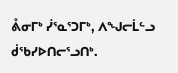ᕔᓂᒥᒃ ᓰᕐᓇᕐᑐᒥᒃ, ᐱᖑᓕᒫᓪᓗ ᑰᖃᓯᐅᑎᓕᕐᓗᑎᒃ.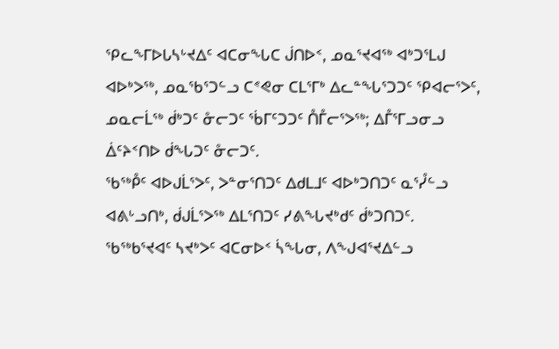ᕿᓚᖕᒥᐅᒐᓴᒡᔪᐃᑦ ᐊᑕᓂᖓᑕ ᒎᑎᐅᑉ, ᓄᓇᕐᔪᐊᖅ ᐊᒃᑐᕐᒪᒍ ᐊᐅᒃᐳᖅ, ᓄᓇᖃᕐᑐᓪᓗ ᑕᕝᕙᓂ ᑕᒪᕐᒥᒃ ᐃᓚᓐᖓᕐᑐᑐᑦ ᕿᐊᓕᕐᐳᑦ, ᓄᓇᓕᒫᖅ ᑰᒃᑐᑦ ᓁᓕᑐᑦ ᖄᒥᑦᑐᑐᑦ ᑍᒤᓕᕐᐳᖅ; ᐃᒤᕐᒥᓗᓂᓗ ᐄᑦᔨᑉᑎᐅ ᑰᖓᑐᑦ ᓁᓕᑐᑦ.
ᖃᖅᑬᑦ ᐊᐅᒍᒫᕐᐳᑦ, ᐳᓐᓂᕐᑎᑐᑦ ᐃᑯᒪᒧᑦ ᐊᐅᒃᑐᑎᑐᑦ ᓇᕐᓮᓪᓗ ᐊᕕᒡᓗᑎᒃ, ᑰᒍᒫᕐᐳᖅ ᐃᒪᕐᑎᑐᑦ ᓯᕕᖓᔪᒃᑯᑦ ᑰᒃᑐᑎᑐᑦ.
ᖃᖅᑲᕐᔪᐊᑦ ᓴᔪᒃᐳᑦ ᐊᑕᓂᐅᑉ ᓵᖓᓂ, ᐱᖑᐊᕐᔪᐃᓪᓗ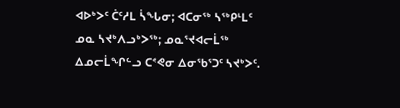ᐊᐅᒃᐳᑦ ᑖᑦᓱᒪ ᓵᖓᓂ; ᐊᑕᓂᖅ ᓴᖅᑭᒻᒪᑦ ᓄᓇ ᓴᔪᒃᐱᓗᒃᐳᖅ; ᓄᓇᕐᔪᐊᓕᒫᖅ ᐃᓄᓕᒫᖏᓪᓗ ᑕᕝᕙᓂ ᐃᓂᖃᕐᑐᑦ ᓴᔪᒃᐳᑦ.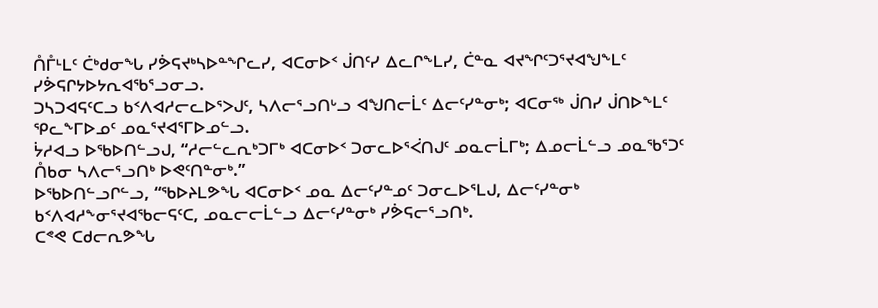ᑍᒤᒻᒪᑦ ᑖᒃᑯᓂᖓ ᓯᕘᕋᔪᒃᓴᐅᓐᖏᓚᓯ, ᐊᑕᓂᐅᑉ ᒎᑎᑦᓯ ᐃᓚᒋᖕᒪᓯ, ᑖᓐᓇ ᐊᔪᖏᑦᑐᕐᔪᐊᖑᖕᒪᑦ ᓯᕘᕋᒋᔭᐅᔭᕆᐊᖃᕐᓗᓂᓗ.
ᑐᓴᑐᐊᕋᑦᑕᓗ ᑲᑉᐱᐊᓱᓕᓚᐅᕐᐳᒍᑦ, ᓴᐱᓕᕐᓗᑎᒡᓗ ᐊᖑᑎᓕᒫᑦ ᐃᓕᑦᓯᓐᓂᒃ; ᐊᑕᓂᖅ ᒎᑎᓯ ᒎᑎᐅᖕᒪᑦ ᕿᓚᖕᒥᐅᓄᑦ ᓄᓇᕐᔪᐊᕐᒥᐅᓄᓪᓗ.
ᔮᓱᐊᓗ ᐅᖃᐅᑎᓪᓗᒍ, “ᓱᓕᓪᓚᕆᒃᑐᒥᒃ ᐊᑕᓂᐅᑉ ᑐᓂᓚᐅᕐᐹᑎᒍᑦ ᓄᓇᓕᒫᒥᒃ; ᐃᓄᓕᒫᓪᓗ ᓄᓇᖃᕐᑐᑦ ᑍᑲᓂ ᓴᐱᓕᕐᓗᑎᒃ ᐅᕙᑦᑎᓐᓂᒃ.”
ᐅᖃᐅᑎᓪᓗᒋᓪᓗ, “ᖃᐅᔨᒪᕗᖓ ᐊᑕᓂᐅᑉ ᓄᓇ ᐃᓕᑦᓯᓐᓄᑦ ᑐᓂᓚᐅᕐᒪᒍ, ᐃᓕᑦᓯᓐᓂᒃ ᑲᑉᐱᐊᓱᖕᓂᕐᔪᐊᖃᓕᕋᑦᑕ, ᓄᓇᓕᓕᒫᓪᓗ ᐃᓕᑦᓯᓐᓂᒃ ᓯᕘᕋᓕᕐᓗᑎᒃ.
ᑕᕝᕙ ᑕᑯᓕᕆᕗᖓ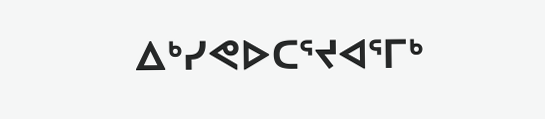ᐃᒃᓯᕙᐅᑕᕐᔪᐊᕐᒥᒃ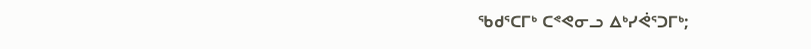ᖃᑯᕐᑕᒥᒃ ᑕᕝᕙᓂᓗ ᐃᒃᓯᕚᕐᑐᒥᒃ;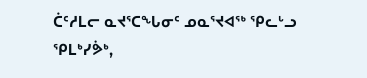ᑖᑦᓱᒪᓕ ᓇᔪᕐᑕᖓᓂᑦ ᓄᓇᕐᔪᐊᖅ ᕿᓚᒡᓗ ᕿᒪᒃᓯᕘᒃ,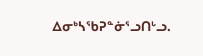ᐃᓂᒃᓴᖃᕈᓐᓃᕐᓗᑎᒡᓗ.